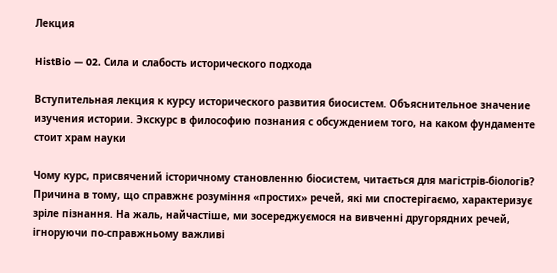Лекция

HistBio — 02. Сила и слабость исторического подхода

Вступительная лекция к курсу исторического развития биосистем. Объяснительное значение изучения истории. Экскурс в философию познания с обсуждением того, на каком фундаменте стоит храм науки

Чому курс, присвячений історичному становленню біосистем, читається для магістрів-біологів? Причина в тому, що справжнє розуміння «простих» речей, які ми спостерігаємо, характеризує зріле пізнання. На жаль, найчастіше, ми зосереджуємося на вивченні другорядних речей, ігноруючи по-справжньому важливі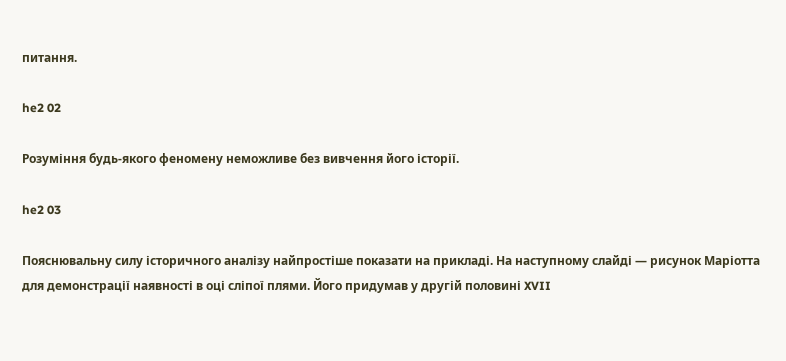питання.

he2 02

Розуміння будь-якого феномену неможливе без вивчення його історії.

he2 03

Пояснювальну силу історичного аналізу найпростіше показати на прикладі. На наступному слайді — рисунок Маріотта для демонстрації наявності в оці сліпої плями. Його придумав у другій половині XVII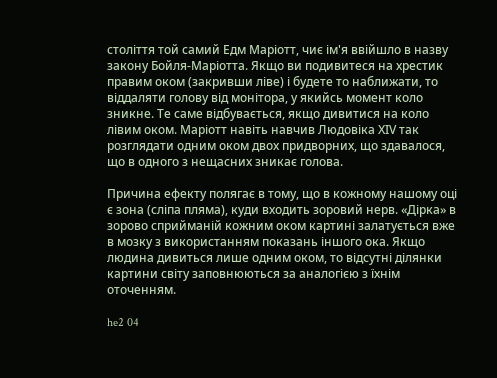століття той самий Едм Маріотт, чиє ім'я ввійшло в назву закону Бойля-Маріотта. Якщо ви подивитеся на хрестик правим оком (закривши ліве) і будете то наближати, то віддаляти голову від монітора, у якийсь момент коло зникне. Те саме відбувається, якщо дивитися на коло лівим оком. Маріотт навіть навчив Людовіка ХIV так розглядати одним оком двох придворних, що здавалося, що в одного з нещасних зникає голова.

Причина ефекту полягає в тому, що в кожному нашому оці є зона (сліпа пляма), куди входить зоровий нерв. «Дірка» в зорово сприйманій кожним оком картині залатується вже в мозку з використанням показань іншого ока. Якщо людина дивиться лише одним оком, то відсутні ділянки картини світу заповнюються за аналогією з їхнім оточенням.

he2 04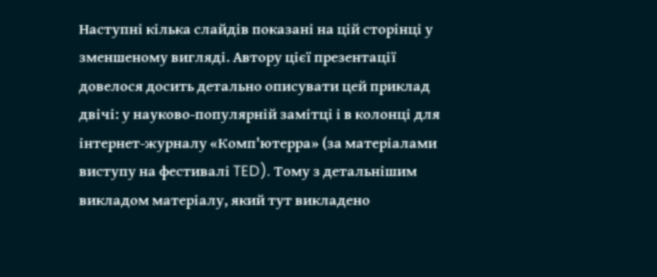Наступні кілька слайдів показані на цій сторінці у зменшеному вигляді. Автору цієї презентації довелося досить детально описувати цей приклад двічі: у науково-популярній замітці і в колонці для інтернет-журналу «Комп'ютерра» (за матеріалами виступу на фестивалі TED). Тому з детальнішим викладом матеріалу, який тут викладено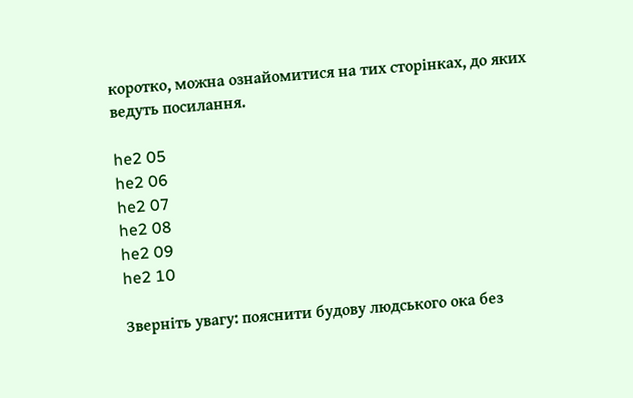коротко, можна ознайомитися на тих сторінках, до яких ведуть посилання.

he2 05
he2 06
he2 07
he2 08
he2 09
he2 10

Зверніть увагу: пояснити будову людського ока без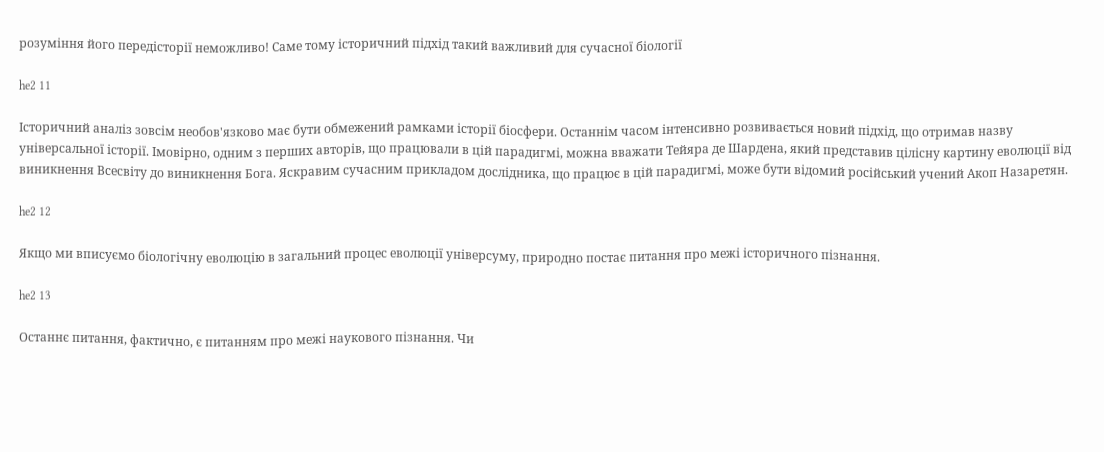розуміння його передісторії неможливо! Саме тому історичний підхід такий важливий для сучасної біології

he2 11

Історичний аналіз зовсім необов'язково має бути обмежений рамками історії біосфери. Останнім часом інтенсивно розвивається новий підхід, що отримав назву універсальної історії. Імовірно, одним з перших авторів, що працювали в цій парадигмі, можна вважати Тейяра де Шардена, який представив цілісну картину еволюції від виникнення Всесвіту до виникнення Бога. Яскравим сучасним прикладом дослідника, що працює в цій парадигмі, може бути відомий російський учений Акоп Назаретян.

he2 12

Якщо ми вписуємо біологічну еволюцію в загальний процес еволюції універсуму, природно постає питання про межі історичного пізнання.

he2 13

Останнє питання, фактично, є питанням про межі наукового пізнання. Чи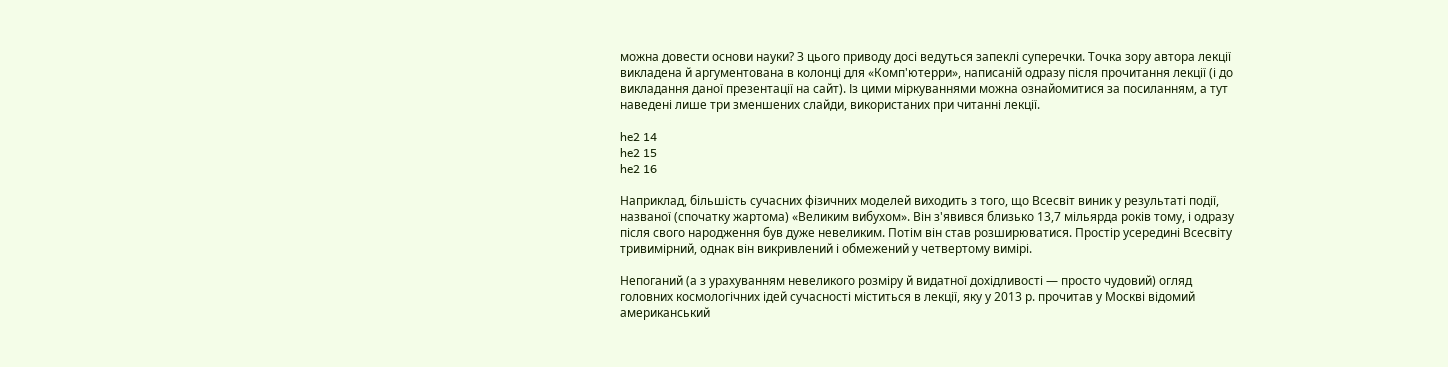можна довести основи науки? З цього приводу досі ведуться запеклі суперечки. Точка зору автора лекції викладена й аргументована в колонці для «Комп'ютерри», написаній одразу після прочитання лекції (і до викладання даної презентації на сайт). Із цими міркуваннями можна ознайомитися за посиланням, а тут наведені лише три зменшених слайди, використаних при читанні лекції.

he2 14
he2 15
he2 16

Наприклад, більшість сучасних фізичних моделей виходить з того, що Всесвіт виник у результаті події, названої (спочатку жартома) «Великим вибухом». Він з'явився близько 13,7 мільярда років тому, і одразу після свого народження був дуже невеликим. Потім він став розширюватися. Простір усередині Всесвіту тривимірний, однак він викривлений і обмежений у четвертому вимірі.

Непоганий (а з урахуванням невеликого розміру й видатної дохідливості — просто чудовий) огляд головних космологічних ідей сучасності міститься в лекції, яку у 2013 р. прочитав у Москві відомий американський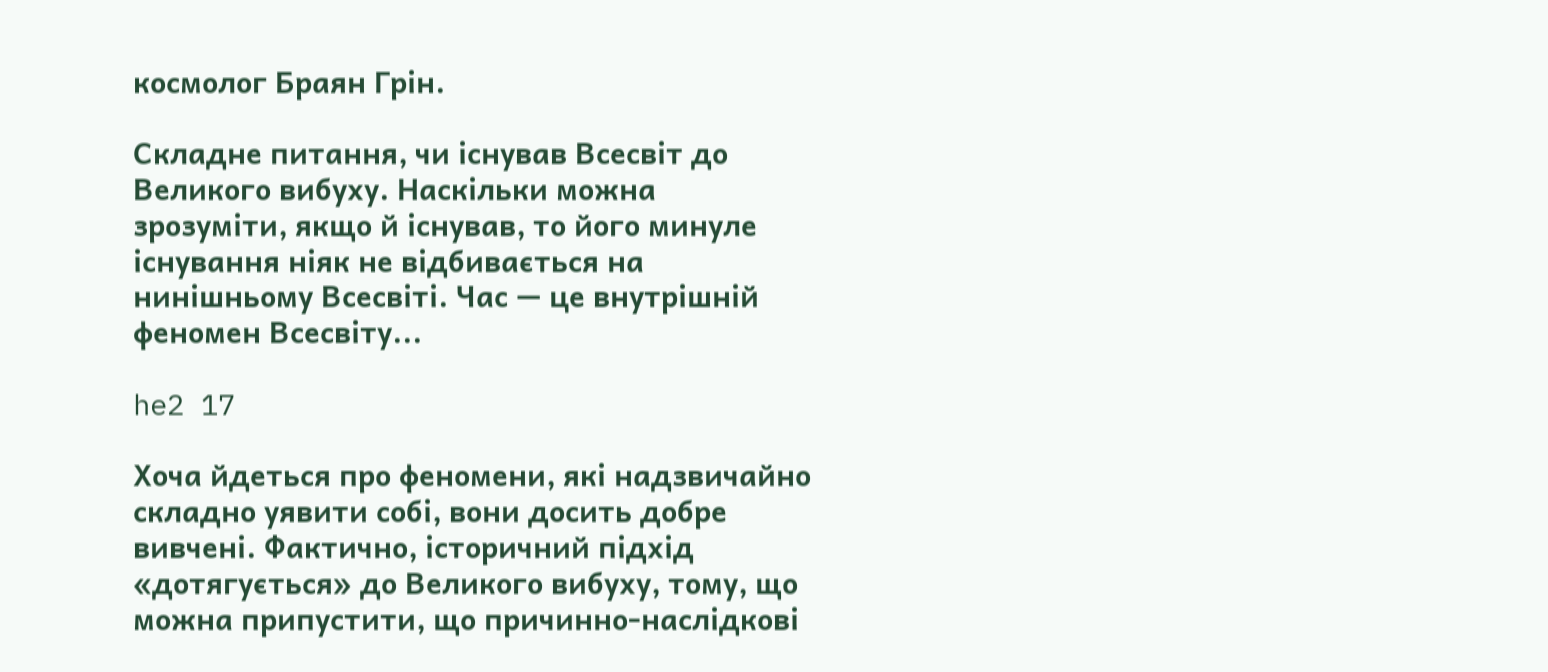космолог Браян Грін.

Складне питання, чи існував Всесвіт до Великого вибуху. Наскільки можна зрозуміти, якщо й існував, то його минуле існування ніяк не відбивається на нинішньому Всесвіті. Час — це внутрішній феномен Всесвіту...

he2 17

Хоча йдеться про феномени, які надзвичайно складно уявити собі, вони досить добре вивчені. Фактично, історичний підхід «дотягується» до Великого вибуху, тому, що можна припустити, що причинно-наслідкові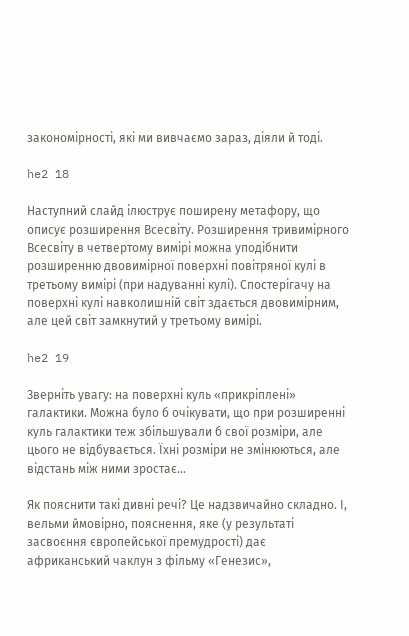закономірності, які ми вивчаємо зараз, діяли й тоді.

he2 18

Наступний слайд ілюструє поширену метафору, що описує розширення Всесвіту. Розширення тривимірного Всесвіту в четвертому вимірі можна уподібнити розширенню двовимірної поверхні повітряної кулі в третьому вимірі (при надуванні кулі). Спостерігачу на поверхні кулі навколишній світ здається двовимірним, але цей світ замкнутий у третьому вимірі.

he2 19

Зверніть увагу: на поверхні куль «прикріплені» галактики. Можна було б очікувати, що при розширенні куль галактики теж збільшували б свої розміри, але цього не відбувається. Їхні розміри не змінюються, але відстань між ними зростає...

Як пояснити такі дивні речі? Це надзвичайно складно. І, вельми ймовірно, пояснення, яке (у результаті засвоєння європейської премудрості) дає африканський чаклун з фільму «Генезис»,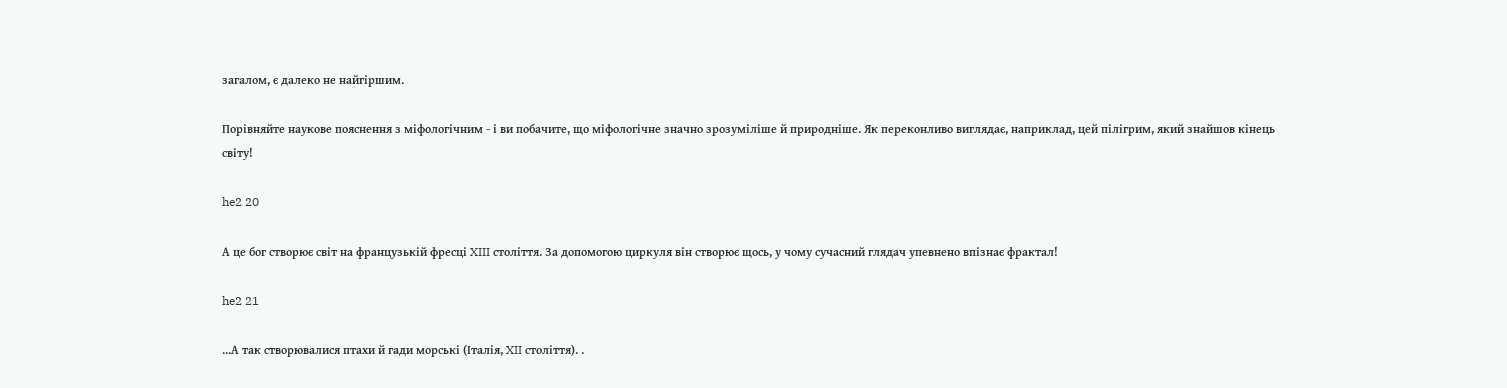загалом, є далеко не найгіршим.

Порівняйте наукове пояснення з міфологічним - і ви побачите, що міфологічне значно зрозуміліше й природніше. Як переконливо виглядає, наприклад, цей пілігрим, який знайшов кінець світу!

he2 20

А це бог створює світ на французькій фресці XIII століття. За допомогою циркуля він створює щось, у чому сучасний глядач упевнено впізнає фрактал!

he2 21

...А так створювалися птахи й гади морські (Італія, XII століття). .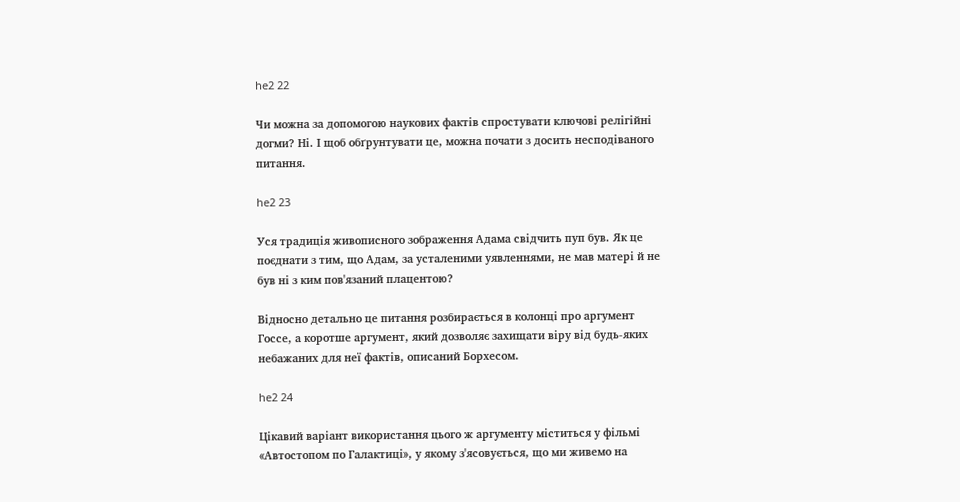he2 22

Чи можна за допомогою наукових фактів спростувати ключові релігійні догми? Ні. І щоб обґрунтувати це, можна почати з досить несподіваного питання.

he2 23

Уся традиція живописного зображення Адама свідчить пуп був. Як це поєднати з тим, що Адам, за усталеними уявленнями, не мав матері й не був ні з ким пов'язаний плацентою?

Відносно детально це питання розбирається в колонці про аргумент Госсе, а коротше аргумент, який дозволяє захищати віру від будь-яких небажаних для неї фактів, описаний Борхесом.

he2 24

Цікавий варіант використання цього ж аргументу міститься у фільмі «Автостопом по Галактиці», у якому з'ясовується, що ми живемо на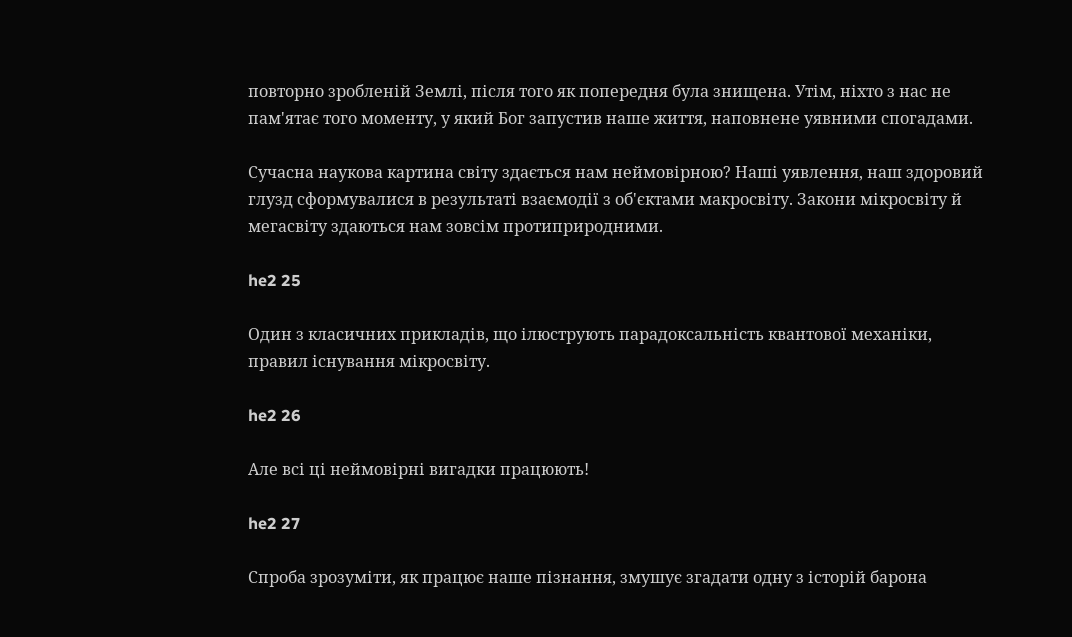повторно зробленій Землі, після того як попередня була знищена. Утім, ніхто з нас не пам'ятає того моменту, у який Бог запустив наше життя, наповнене уявними спогадами.

Сучасна наукова картина світу здається нам неймовірною? Наші уявлення, наш здоровий глузд сформувалися в результаті взаємодії з об'єктами макросвіту. Закони мікросвіту й мегасвіту здаються нам зовсім протиприродними.

he2 25

Один з класичних прикладів, що ілюструють парадоксальність квантової механіки, правил існування мікросвіту.

he2 26

Але всі ці неймовірні вигадки працюють!

he2 27

Спроба зрозуміти, як працює наше пізнання, змушує згадати одну з історій барона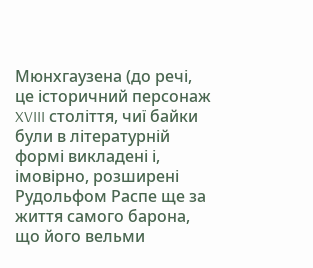Мюнхгаузена (до речі, це історичний персонаж XVIII століття, чиї байки були в літературній формі викладені і, імовірно, розширені Рудольфом Распе ще за життя самого барона, що його вельми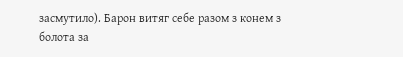засмутило). Барон витяг себе разом з конем з болота за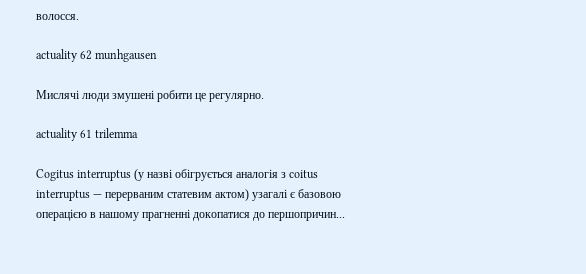волосся.

actuality 62 munhgausen

Мислячі люди змушені робити це регулярно.

actuality 61 trilemma

Cogitus interruptus (у назві обігрується аналогія з coitus interruptus — перерваним статевим актом) узагалі є базовою операцією в нашому прагненні докопатися до першопричин...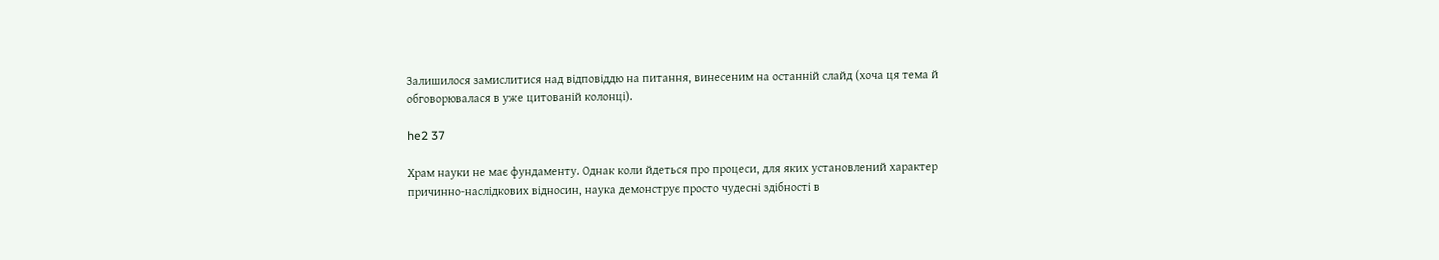Залишилося замислитися над відповіддю на питання, винесеним на останній слайд (хоча ця тема й обговорювалася в уже цитованій колонці).

he2 37

Храм науки не має фундаменту. Однак коли йдеться про процеси, для яких установлений характер причинно-наслідкових відносин, наука демонструє просто чудесні здібності в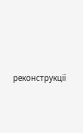реконструкції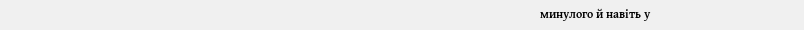минулого й навіть у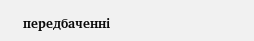передбаченні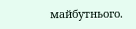майбутнього.